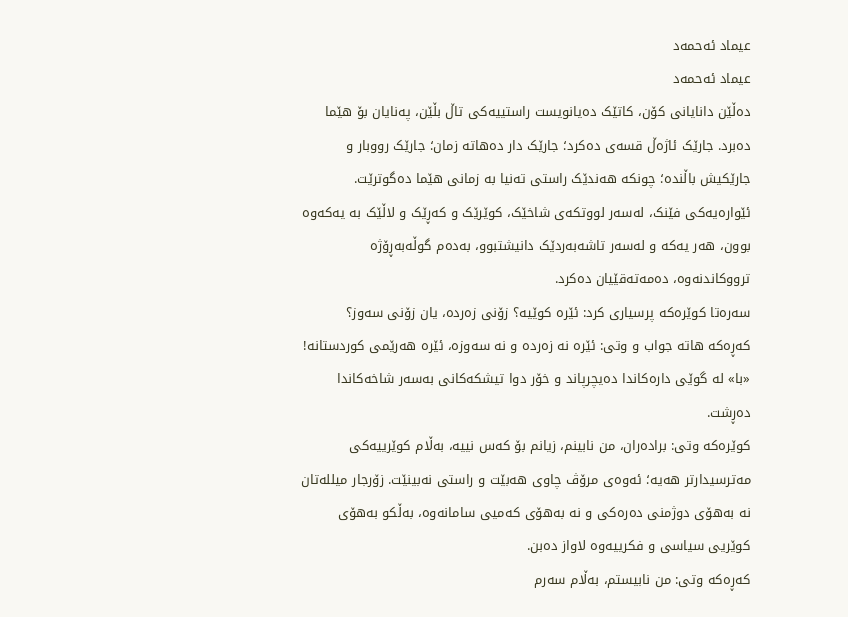عیماد ئەحمەد
عیماد ئەحمەد
دەڵێن دانایانی کۆن، کاتێک دەیانویست راستییەکی تاڵ بڵێن، پەنایان بۆ هێما دەبرد. جارێک ئاژەڵ قسەی دەکرد؛ جارێک دار دەهاتە زمان؛ جارێک رووبار و جارێکیش باڵندە؛ چونکە هەندێک راستی تەنیا بە زمانی هێما دەگوترێت.
ئێوارەیەکی فێنک، لەسەر لووتکەی شاخێک، کوێرێک و کەڕێک و لاڵێک بە یەکەوە بوون، هەر یەکە و لەسەر تاشەبەردێک دانیشتبوو، بەدەم گوڵەبەڕۆژە ترووکاندنەوە، دەمەتەقێیان دەکرد.
سەرەتا کوێرەکە پرسیاری کرد: ئێرە کوێیە؟ زۆنی زەردە، یان زۆنی سەوز؟
کەڕەکە هاتە جواب و وتی: ئێرە نە زەردە و نە سەوزە، ئێرە هەرێمی کوردستانە!
«با» لە گوێی دارەکاندا دەیچرپاند و خۆر دوا تیشکەکانی بەسەر شاخەکاندا دەڕشت.
کوێرەکە وتی: برادەران، من نابینم، زیانم بۆ کەس نییە، بەڵام کوێرییەکی مەترسیدارتر هەیە؛ ئەوەی مرۆڤ چاوی هەبێت و راستی نەبینێت. زۆرجار میللەتان نە بەهۆی دوژمنی دەرەکی و نە بەهۆی کەمیی سامانەوە، بەڵکو بەهۆی کوێریی سیاسی و فکرییەوە لاواز دەبن.
کەڕەکە وتی: من نابیستم، بەڵام سەرم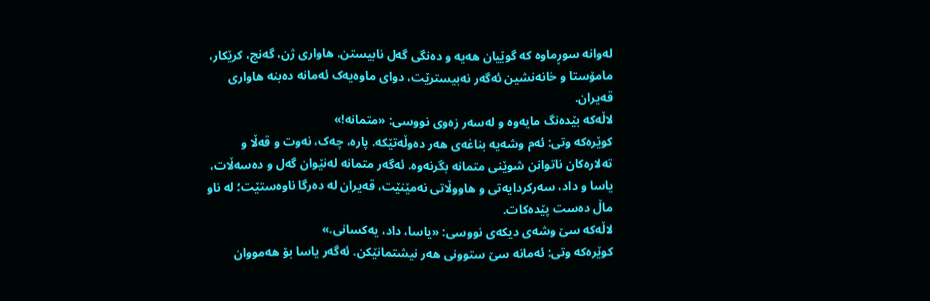لەوانە سوڕماوە کە گوێیان هەیە و دەنگی گەل نابیستن. هاواری ژن، گەنج، کرێکار، مامۆستا و خانەنشین ئەگەر نەبیسترێت، دوای ماوەیەک ئەمانە دەبنە هاواری قەیران.
لاڵەکە بێدەنگ مایەوە و لەسەر زەوی نووسی: «متمانە!»
کوێرەکە وتی: ئەم وشەیە بناغەی هەر دەوڵەتێکە. پارە، چەک، نەوت و قەڵا و تەلارەکان ناتوانن شوێنی متمانە بگرنەوە. ئەگەر متمانە لەنێوان گەل و دەسەڵات، یاسا و داد، سەرکردایەتی و هاووڵاتی نەمێنێت، قەیران لە دەرگا ناوەستێت؛ لە ناو ماڵ دەست پێدەکات.
لاڵەکە سێ وشەی دیکەی نووسی: «یاسا، داد، یەکسانی.»
کوێرەکە وتی: ئەمانە سێ ستوونی هەر نیشتمانێکن. ئەگەر یاسا بۆ هەمووان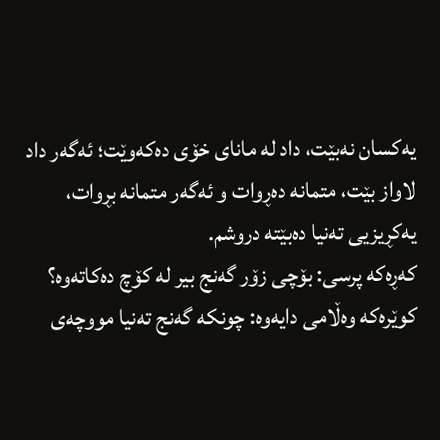یەکسان نەبێت، داد لە مانای خۆی دەکەوێت؛ ئەگەر داد لاواز بێت، متمانە دەڕوات و ئەگەر متمانە بڕوات، یەکڕیزیی تەنیا دەبێتە دروشم.
کەڕەکە پرسی: بۆچی زۆر گەنج بیر لە کۆچ دەکاتەوە؟
کوێرەکە وەڵامی دایەوە: چونکە گەنج تەنیا مووچەی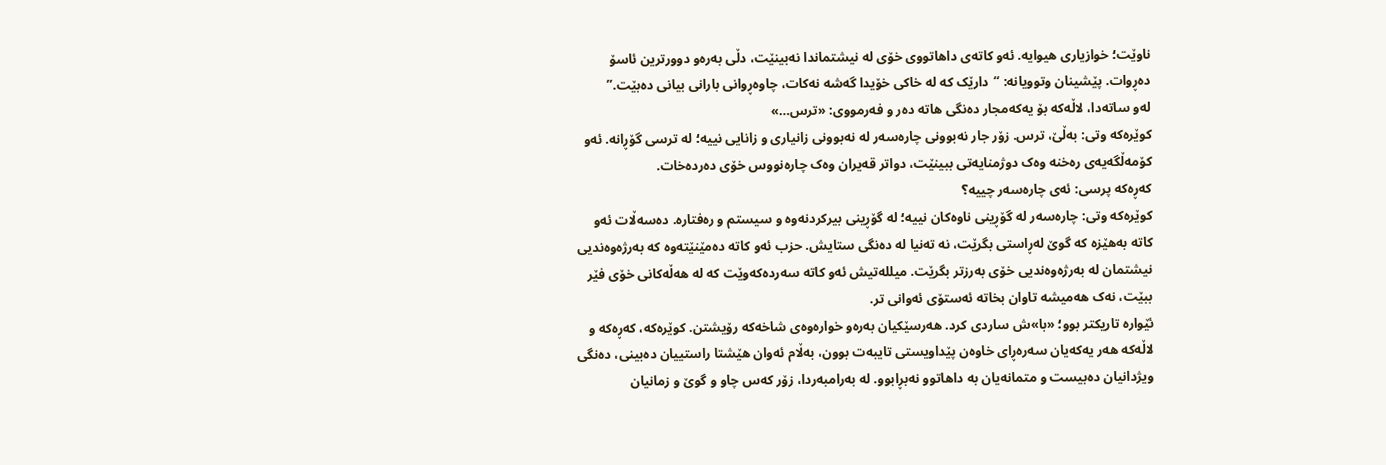ناوێت؛ خوازیاری هیوایە. ئەو کاتەی داهاتووی خۆی لە نیشتماندا نەبینێت، دڵی بەرەو دوورترین ئاسۆ دەڕوات. پێشینان وتوویانە: “دارێک کە لە خاکی خۆیدا گەشە نەکات، چاوەڕوانی بارانی بیانی دەبێت.”
لەو ساتەدا، لاڵەکە بۆ یەکەمجار دەنگی هاتە دەر و فەرمووی: «ترس…»
کوێرەکە وتی: بەڵێ، ترس. زۆر جار نەبوونی چارەسەر لە نەبوونی زانیاری و زانایی نییە؛ لە ترسی گۆڕانە. ئەو کۆمەڵگەیەی رەخنە وەک دوژمنایەتی ببینێت، دواتر قەیران وەک چارەنووس خۆی دەردەخات.
کەڕەکە پرسی: ئەی چارەسەر چییە؟
کوێرەکە وتی: چارەسەر لە گۆڕینی ناوەکان نییە؛ لە گۆڕینی بیرکردنەوە و سیستم و رەفتارە. دەسەڵات ئەو کاتە بەهێزە کە گوێ لەڕاستی بگرێت، نە تەنیا لە دەنگی ستایش. حزب ئەو کاتە دەمێنێتەوە کە بەرژەوەندیی نیشتمان لە بەرژەوەندیی خۆی بەرزتر بگرێت. میللەتیش ئەو کاتە سەردەکەوێت کە لە هەڵەکانی خۆی فێر ببێت، نەک هەمیشە تاوان بخاتە ئەستۆی ئەوانی تر.
ئێوارە تاریکتر بوو؛ «با»ش ساردی کرد. هەرسێکیان بەرەو خوارەوەی شاخەکە رۆیشتن. کوێرەکە، کەڕەکە و لاڵەکە هەر یەکەیان سەرەڕای خاوەن پێداویستی تایبەت بوون، بەڵام ئەوان هێشتا راستییان دەبینی، دەنگی ویژدانیان دەبیست و متمانەیان بە داهاتوو نەبڕابوو. لە بەرامبەردا، زۆر کەس چاو و گوێ و زمانیان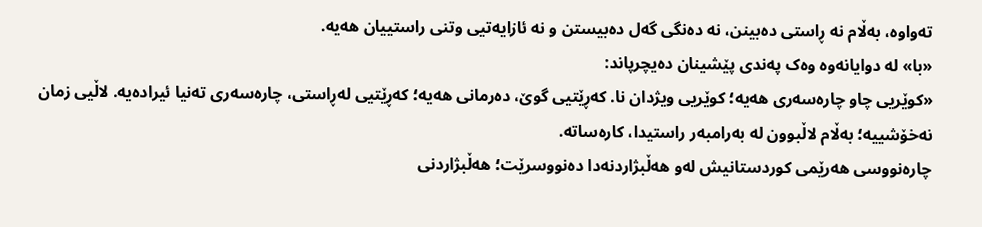تەواوە، بەڵام نە ڕاستی دەبینن، نە دەنگی گەل دەبیستن و نە ئازایەتیی وتنی راستییان هەیە.
«با» لە دوایانەوە وەک پەندی پێشینان دەیچرپاند:
«کوێریی چاو چارەسەری هەیە؛ کوێریی ویژدان نا. کەڕێتیی گوێ، دەرمانی هەیە؛ کەڕێتیی لەڕاستی، چارەسەری تەنیا ئیرادەیە. لاڵیی زمان نەخۆشییە؛ بەڵام لاڵبوون لە بەرامبەر راستیدا، کارەساتە.
چارەنووسی هەرێمی کوردستانیش لەو هەڵبژاردنەدا دەنووسرێت؛ هەڵبژاردنی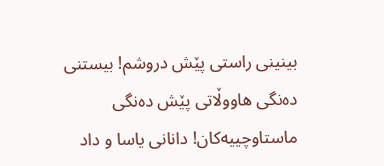بینینی راستی پێش دروشم! بیستنی دەنگی هاووڵاتی پێش دەنگی ماستاوچییەکان! دانانی یاسا و داد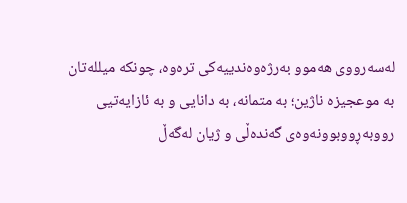لەسەرووی هەموو بەرژەوەندییەکی ترەوە، چونکە میللەتان بە موعجیزە ناژین؛ بە متمانە، بە دانایی و بە ئازایەتیی رووبەڕووبوونەوەی گەندەڵی و ژیان لەگەڵ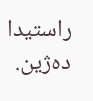راستیدا دەژین.